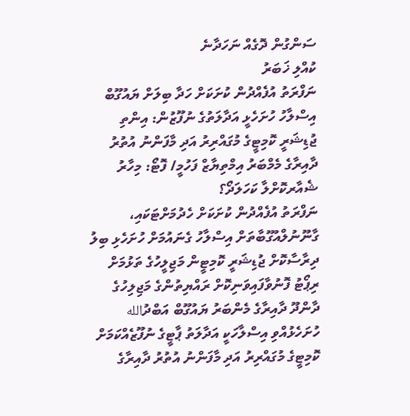ސަންގުން ދޮގެއް ނަހަދާނެ
ކުއްލި ޚަބަރު
ނަފްރަތު އުފެއްދުން ކުށަކަށް ހަދާ ބިލަށް ޔައުގޫބް އިސްލާހު ހުށަހެޅީ އަދާލަތުގެ ނުފޫޒުން: އިންތި
ޖުޑިޝަރީ ކޮމިޓީގެ މުގައްރިރު އަދި މާފަންނު އުތުރު ދާއިރާގެ މެމްބަރު އިމްތިޔާޒް ފަހުމީ/ ފޮޓޯ: މިހާރު
ޝެއާރކޮށްލާ ކަހަލަދޯ؟
ނަފްރަތު އުފެއްދުން ކުށަކަށް ހެދުމަށްޓަކައި، ގާނޫނުލްއުގޫބާތަށް އިސްލާހު ގެނައުމަށް ހުށަހެޅި ބިލު ދިރާސާކޮށް ޖުޑިޝަރީ ކޮމިޓީން މަޖިލީހުގެ ތަޅުމަށް ރިޕޯޓު ފޮނުވާފައިވަނިކޮށް ރައްޔިތުންގެ މަޖިލިހުގެ ދާންދޫ ދާއިރާގެ މެންބަރު ޔައުގޫބް އަބްދުالله ހުށަހެޅުއްވި އިސްލާހަކީ އަދާލަތު ޕާޓީގެ ނުފޫޒެއްކަމަށް ކޮމިޓީގެ މުގައްރިރު އަދި މާފަންނު އުތުރު ދާއިރާގެ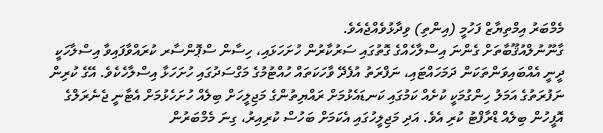މެމްބަރު އިމްތިޔާޒް ފަހުމީ (އިންތި) ވިދާޅުވެއްޖެއެވެ.
ގާނޫނުލްއުޤޫބާތަށް ގެންނަ އިސްލާހެއްގެ ގޮތުގައި ސަރުކާރުން ހުށަހަޅައި، ހިސާން ސްޕޮންސާރ ކުރައްވާފައިވާ އިސްލާހަކީ ދީނީ އެއްބައިވަންތަކަން ދަމަހައްޓައި، ނަފްރަތު އުފެދޭ ވާހަކަތައް ހުއްޓުމުގެ މަގްސަދުގައި ހުށަހަޅާ އިސްލާހެކެވެ. އޭގެ ކުރިން ނަފުރަތުގެ އަމަލު ހިންގުމަކީ ކުށެއް ކަމުގައި ކަނޑައެޅުމަށް ރައްޔިތުންގެ މަޖިލީހަށް ބިލެއް ހުށަހެޅުމަށް އެޓާނީ ޖެނެރަލްގެ އޮފީހުން ބިލެއް ޑްރާފްޓު ކުރި އެވެ. އަދި މަޖިލީހުގައި އެކަމަށް ބަހުސް ކުރިއިރު، ގިނަ މެމްބަރުން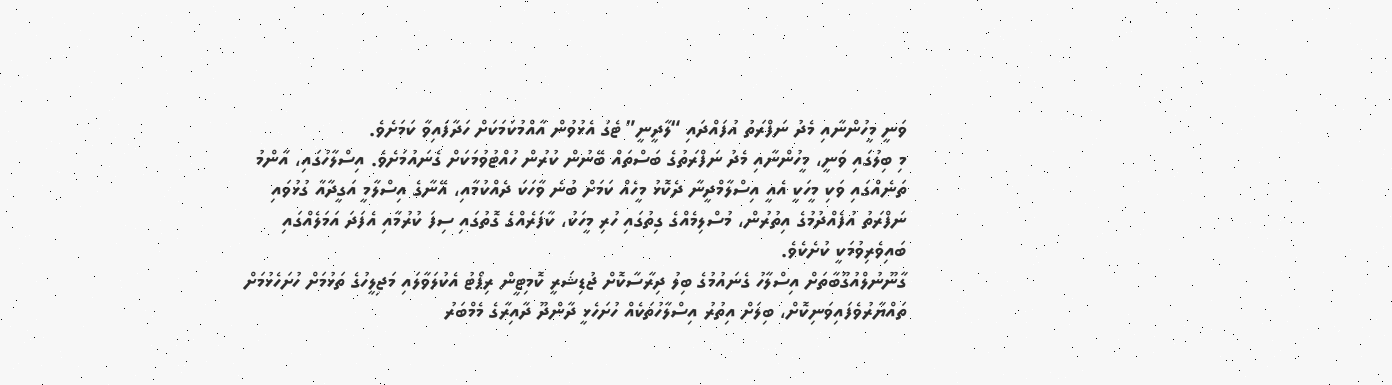ވަނީ މީހުންނާއި މެދު ނަފްރަތު އުފައްދައި “ލާދީނީ” ޓެގު އެޅުވުން އާއްމުކަމަކަށް ހަދާފައިވާ ކަމަށެވެ.
މި ބިލުގައި ވަނީ، މީހުންނާއި މެދު ނަފްރަތުގެ ބަސްތައް ބޭނުން ކުރުން ހުއްޓުވުމަކަށް ގެނައުމަށެވެ. އިސްލާހުގައި، އާންމު ތަނެއްގައި ވަކި މީހަކީ އެއީ އިސްލާމްދީނާ ދެކޮޅު މީހެއް ކަމަށް ބުނެ ވާހަކަ ދެއްކުމާއި، އޭނާގެ އިސްލާމީ އަގީދާއާ ގުޅުވައި ނަފްރަތު އުފެއްދުމުގެ އިތުރުން، މުސްލިމެއްގެ ގިތުގައި ހުރި މީހަކު، ކާފަރެއްގެ ގޮތުގައި ސިފަ ކުރުމާއި އެފަދަ އަމަލެއްގައި ބައިވެރިވުމަކީ ކުށެކެވެ.
ގާނޫނުލްއުގޫބާތަށް އިސްލާހު ގެނައުމުގެ ބިލު ދިރާސާކޮށް ޖުޑިޝަރީ ކޮމިޓީން ރިޕޯޓު އެކުލަވާލައި މަޖިލީހުގެ ތަޅުމަށް ހުށަހެޅުމަށް ތައްޔާރުވެފައިވަނިކޮށް، ބިލަށް އިތުރު އިސްލާހުތަކެއް ހުށަހެޅީ ދާންދޫ ދާއިރާގެ މެމްބަރު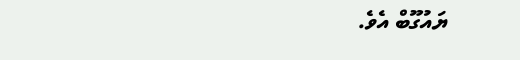ޔައުގޫބް އެވެ.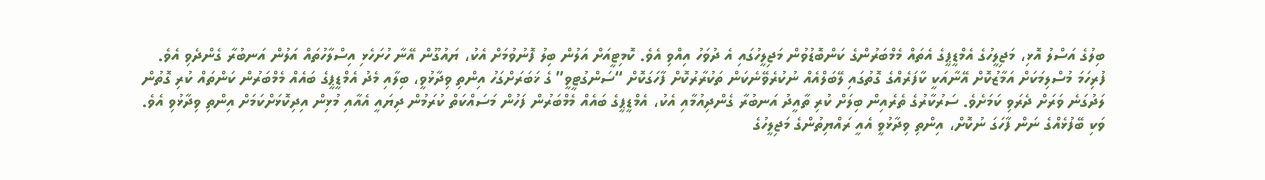ބިލުގެ އަސްލު އޮޅި، މަޖިލީހުގެ އެމްޑީޕީގެ އެތައް މެމްބަރުންގެ ކަންބޮޑުވުން މަޖިލީހުގައި އެ ދުވަހު އިއްވި އެވެ. ކޮމިޓީއަށް އަލުން ބިލު ފޮނުވުމަށް އެކު، ޔައުގޫން އޭނާ ހުށަހެޅި އިސްލާހުތައް އަލުން އަނބުރާ ގެންދެވި އެވެ.
ފުރިހަމަ މުސްލިމަކަށް އަމާޒުކޮށް އޭނާއަކީ ކާފަރެއްގެ ގޮތުގައި ލޭބަލްއެއް ނުކުރެވޭނެކަން ތަކުރާރުކޮށް ފާހަގަކޮށް “ސަންގުޓީވީ” ގެ ޚަބަރަށްގަހު އިންތި ވިދާޅުވީ، ބިލާއި މެދު އެމްޑީޕީގެ ބައެއް މެމްބަރުން ކަންތައް ކުރި ގޮތުން ލަދުގަނެ ވަރަށް ދެރަވި ކަމަށެވެ. ސަރުކާރުގެ ތެރެއިން ބިލަށް ކުރި ތާއީދު އަނބުރާ ގެންދިއުމާއި އެކު، އެމްޑީޕީގެ ބައެއް މެމްބަރުން ފަހުން މަސައްކަތް ކުރަމުން ދިޔައީ އެއާއި މުޅިން އިދިކޮޅަށްކަމަށް އިންތި ވިދާޅުވި އެވެ.
ވަކި ބޭފުޅެއްގެ ނަން ފާހަގަ ނުކޮށް، އިންތި ވިދާޅުވީ އެއީ ރައްޔިތުންގެ މަޖިލީހުގެ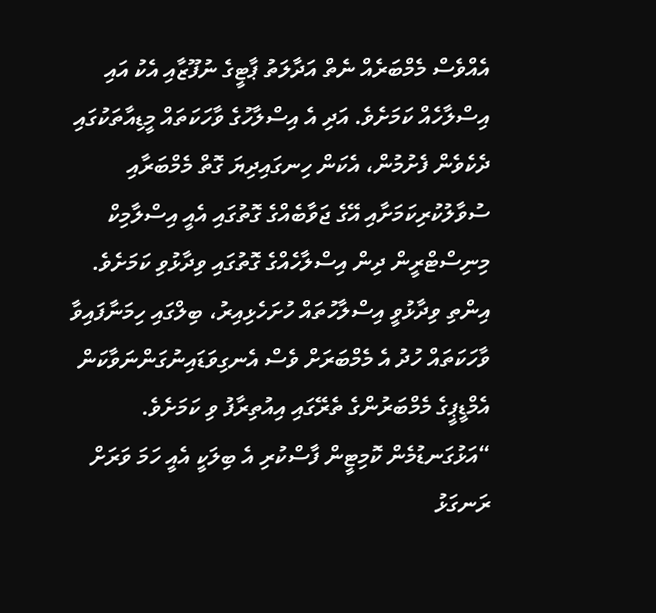އެއްވެސް މެމްބަރެއް ނެތް އަދާލަތު ޕާޓީގެ ނުފޫޒާއި އެކު އައި އިސްލާހެއް ކަމަށެވެ. އަދި އެ އިސްލާހުގެ ވާހަކަތައް މީޑިއާތަކުގައި ދެކެވެން ފެށުމުން، އެކަން ހިނގައިދިޔަ ގޮތް މެމްބަރާއި ސުވާލުކުރިކަމަށާއި އޭގެ ޖަވާބެއްގެ ގޮތުގައި އެއީ އިސްލާމިކް މިނިސްޓްރީން ދިން އިސްލާހެއްގެ ގޮތުގައި ވިދާޅުވި ކަމަށެވެ. އިންތި ވިދާޅުވީ އިސްލާހުތައް ހުށަހެޅިއިރު، ބިލްގައި ހިމަނާފައިވާ ވާހަކަތައް ހުދު އެ މެމްބަރަށް ވެސް އެނގިވަޑައިނުގަންނަވާކަން އެމްޑީޕީގެ މެމްބަރުންގެ ތެރޭގައި އިއުތިރާފު ވި ކަމަށެވެ.
“އަޅުގަނޑުމެން ކޮމިޓީން ފާސްކުރި އެ ބިލަކީ އެއީ ހަމަ ވަރަށް ރަނގަޅު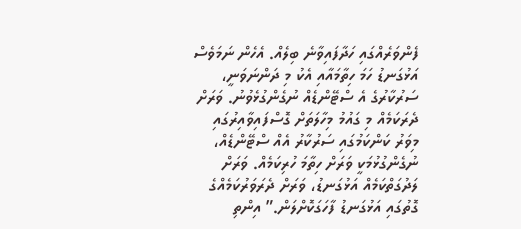ފެންވަރެއްގައި ހަދާފައިވާނެ ބިލެއް. އެހެން ނަމަވެސް އަޅުގަނޑު ހަމަ ހިތާމައާއި އެކު މި ދަންނަވަނީ، ސަރުކާރުގެ އެ ސްޓޭންޑެއް ނުގެންގުޅެވުނު. ވަރަށް ދެރަކަމެއް މި ގައުމު މިހާލަތަށް ގޮސްފައިވާއިރުގައި މިވަރު ކަންކަމުގައި ސަރުކާރު އެއް ސްޓޭންޑެއް، ނުގެންގުޅުމަކީ ވަރަށް ހިތާމަ ހުރިކަމެއް. ވަރަށް ލަދުގަތްކަމެއް އަޅުގަނޑު، ވަރަށް ދެރަވަރުކަމެއްގެ ގޮތުގައި އަޅުގަނޑު ފާހަގަކޮށްލަން.” އިންތި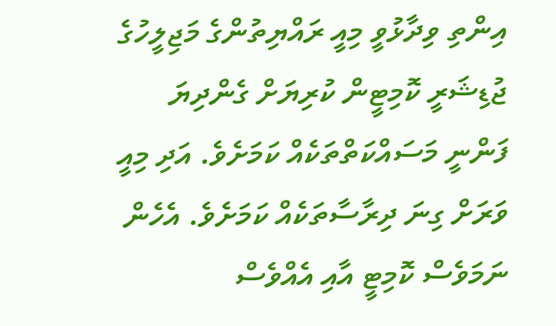އިންތި ވިދާޅުވީ މިއީ ރައްޔިތުންގެ މަޖިލީހުގެ ޖުޑިޝަރީ ކޮމިޓީން ކުރިޔަށް ގެންދިޔަ ފަންނީ މަސައްކަތްތަކެއް ކަމަށެވެ. އަދި މިއީ ވަރަށް ގިނަ ދިރާސާތަކެއް ކަމަށެވެ. އެހެން ނަމަވެސް ކޮމިޓީ އާއި އެއްވެސް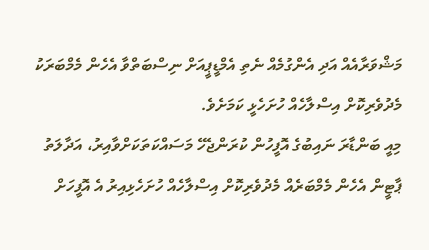މަޝްވަރާއެއް އަދި އެންގުމެއް ނެތި އެމްޑީޕީއަށް ނިސްބަތްވާ އެހެން މެމްބަރަކު މެދުވެރިކޮށް އިސްލާހެއް ހުށަހެޅީ ކަމަށެވެ.
މިއީ ބަންޑާރަ ނައިބުގެ އޮފީހުން ކުރަންޖެހޭ މަސައްކަތަކަށްވާއިރު، އަދާލަތު ޕާޓީން އެހެން މެމްބަރެއް މެދުވެރިކޮށް އިސްލާހެއް ހުށަހެޅިއިރު އެ އޮފީހަށް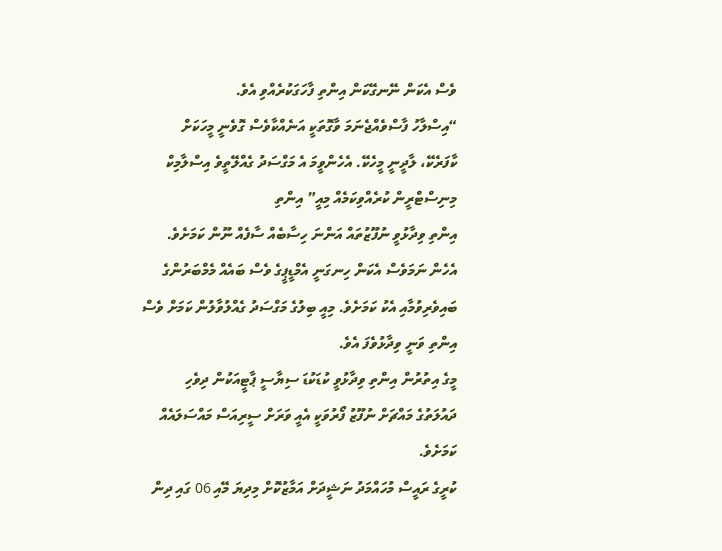ވެސް އެކަން ނޭނގޭކަން އިންތި ފާހަގަކުރެއްވި އެވެ.
“އިސްލާހު ފާސްވެއްޖެނަމަ ވާގޮތަކީ އަނެއްކާވެސް ގޮވެނީ މީހަކަށް ކާފަރެކޭ، ލާދީނީ މީހެކޭ. އެހެންވީމަ އެ މަގްސަދު ގެއްލޭތީވެ އިސްލާމިކް މިނިސްޓްރީން ކުރެއްވިކަމެއް މިއީ” އިންތި
އިންތި ވިދާޅުވީ ނުފޫޒުތައް އަންނަ ހިސާބެއް ސާފެއް ނޫން ކަމަށެވެ. އެހެން ނަމަވެސް އެކަން ހިނގަނީ އެމްޑީޕީގެ ވެސް ބައެއް މެމްބަރުންގެ ބައިވެރިވުމާއި އެކު ކަމަށެވެ. މިއީ ބިލުގެ މަގްސަދު ގެއްލުވާލުން ކަމަށް ވެސް އިންތި ވަނީ ވިދާޅުވެފަ އެވެ.
މީގެ އިތުރުން އިންތި ވިދާޅުވީ ކުޑަކުޑަ ސިޔާސީ ޕާޓީއަކުން ދިވެހި ދައުލަތުގެ މައްޗަށް ނުފޫޒު ފޯރުވަކީ އެއީ ވަރަށް ސީރިއަސް މައްސަލައެއް ކަމަށެވެ.
ކުރީގެ ރައީސް މުހައްމަދު ނަޝީދަށް އަމާޒުކޮށް މިދިޔަ މޭއި 06 ގައި ދިން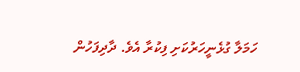ހަމަލާ ގުޅެނީހަރުކަށި ފިކުރާ އެވެ. ދާދިފަހުން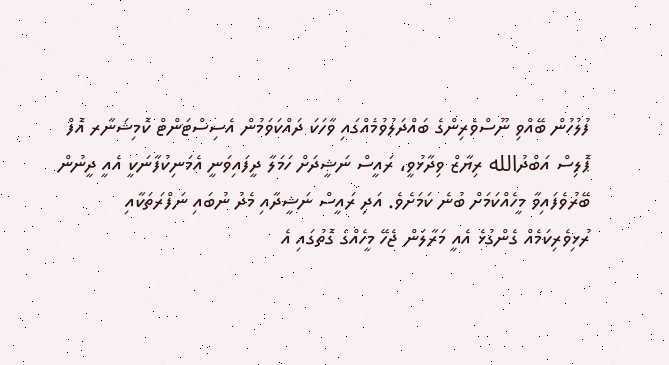ފުލުހުން ބޭއްވި ނޫސްވެރިންގެ ބައްދަލުވުމެއްގައި ވާހަކަ ދައްކަވަމުން އެސިސްޓަންޓް ކޮމިޝަނާރ އޮފް ޕޮލިސް އަބްދުالله ރިޔާޒް ވިދާޅުވީ، ރައީސް ނަޝީދަށް ހަމަލާ ދީފައިވަނީ އެމަނިކުފާނަކީ އެއީ ދީނުން ބޭރުވެފައިވާ މީހެއްކަމަށް ބުނެ ކަމަށެވެ. އަދި ރައީސް ނަޝީދާއި މެދު ނުބައި ނަފްރަތަކާއި ރުޅިވެރިކަމެއް ގެންގުޅެ އެއީ މަރާލަން ޖެހޭ މީހެއްގެ ގޮތުގައި އެ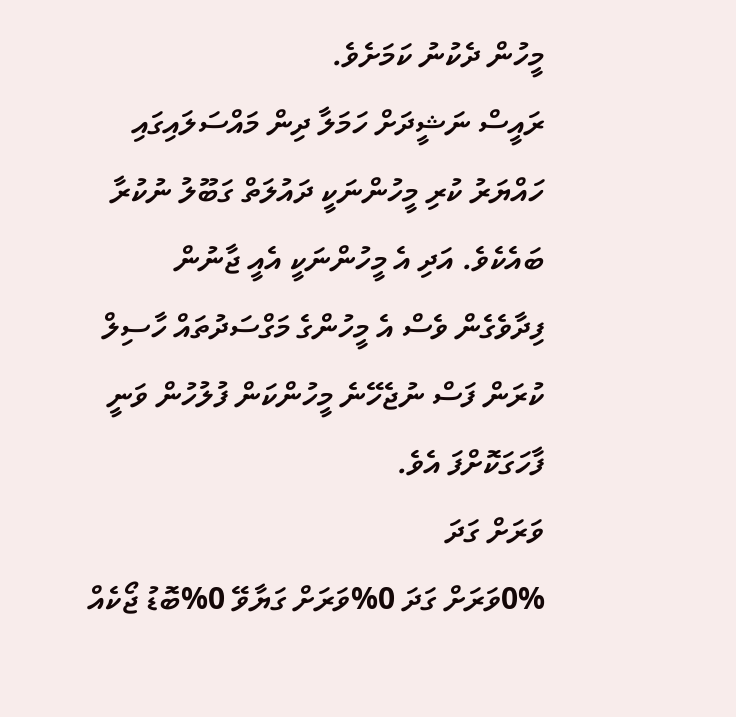މީހުން ދެކުނު ކަމަށެވެ.
ރައީސް ނަޝީދަށް ހަމަލާ ދިން މައްސަލައިގައި ހައްޔަރު ކުރި މީހުންނަކީ ދައުލަތް ގަބޫލު ނުކުރާ ބައެކެވެ. އަދި އެ މީހުންނަކީ އެއީ ޖާނުން ފިދާވެގެން ވެސް އެ މީހުންގެ މަގްސަދުތައް ހާސިލް ކުރަން ފަސް ނުޖެހޭނެ މީހުންކަން ފުލުހުން ވަނީ ފާހަގަކޮށްފަ އެވެ.
ވަރަށް ގަދަ
0%ވަރަށް ގަދަ 0%ވަރަށް ގަޔާވޭ 0%ބޮޑު ޖޯކެއް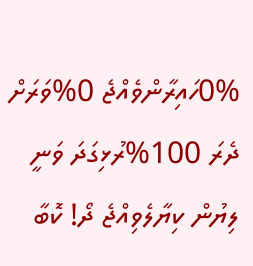0%ހައިރާންވެއްޖެ 0%ވަރަށް ދެރަ 100%ރުޅިގަދަ ވަނީ
ލިޔުން ކިޔާލެވިއްޖެ ދޯ! ކޮބާ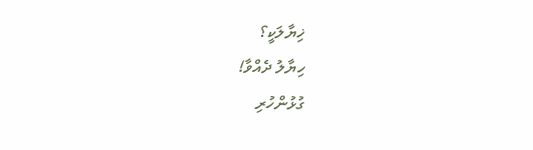ޚިޔާލަކީ؟
ހިޔާލު ދެއްވާ!
ގުޅުންހުރި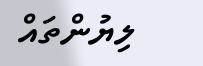ލިޔުންތައް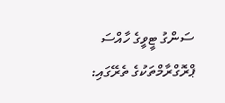ސަންގު ޓީވީގެ ހާއްސަ ޕްރޮގްރާމްތަކުގެ ތެރޭގައި: